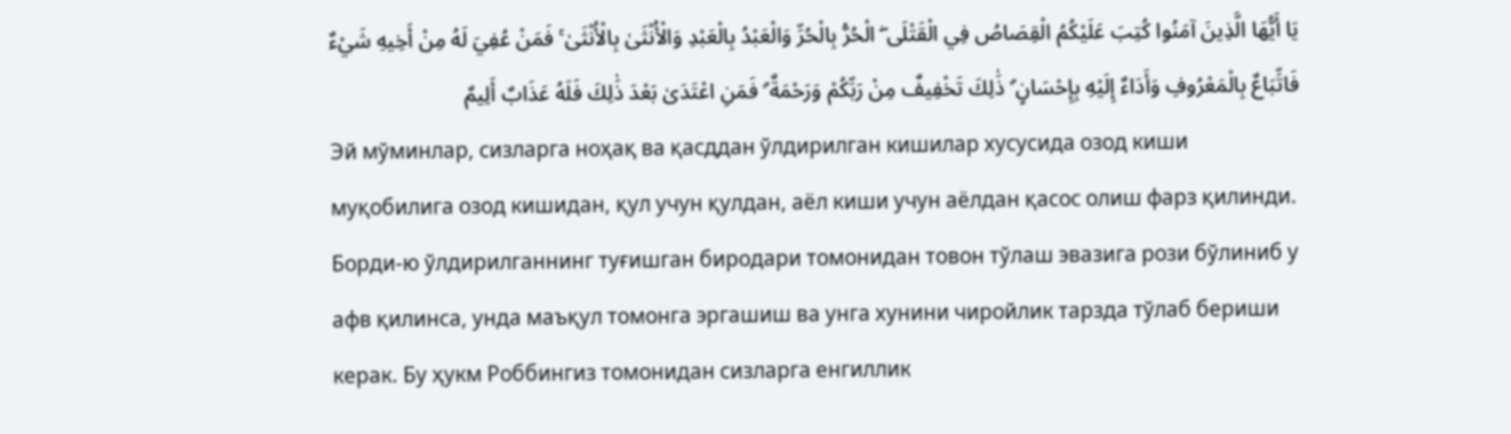يَا أَيُّهَا الَّذِينَ آمَنُوا كُتِبَ عَلَيْكُمُ الْقِصَاصُ فِي الْقَتْلَى ۖ الْحُرُّ بِالْحُرِّ وَالْعَبْدُ بِالْعَبْدِ وَالْأُنْثَىٰ بِالْأُنْثَىٰ ۚ فَمَنْ عُفِيَ لَهُ مِنْ أَخِيهِ شَيْءٌ فَاتِّبَاعٌ بِالْمَعْرُوفِ وَأَدَاءٌ إِلَيْهِ بِإِحْسَانٍ ۗ ذَٰلِكَ تَخْفِيفٌ مِنْ رَبِّكُمْ وَرَحْمَةٌ ۗ فَمَنِ اعْتَدَىٰ بَعْدَ ذَٰلِكَ فَلَهُ عَذَابٌ أَلِيمٌ
Эй мўминлар, сизларга ноҳақ ва қасддан ўлдирилган кишилар хусусида озод киши муқобилига озод кишидан, қул учун қулдан, аёл киши учун аёлдан қасос олиш фарз қилинди. Борди-ю ўлдирилганнинг туғишган биродари томонидан товон тўлаш эвазига рози бўлиниб у афв қилинса, унда маъқул томонга эргашиш ва унга хунини чиройлик тарзда тўлаб бериши керак. Бу ҳукм Роббингиз томонидан сизларга енгиллик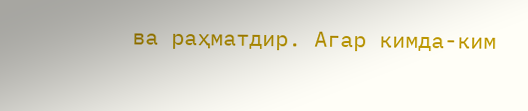ва раҳматдир. Агар кимда-ким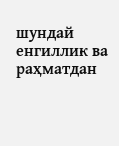шундай енгиллик ва раҳматдан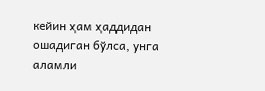кейин ҳам ҳаддидан ошадиган бўлса, унга аламли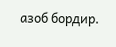азоб бордир.